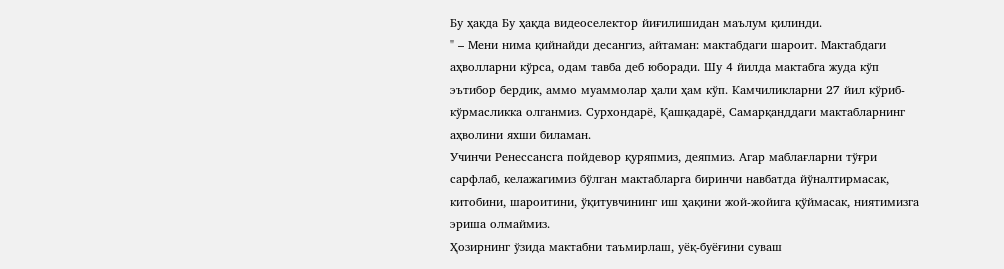Бу ҳақда Бу ҳақда видеоселектор йиғилишидан маълум қилинди.
" – Мени нима қийнайди десангиз, айтаман: мактабдаги шароит. Мактабдаги аҳволларни кўрса, одам тавба деб юборади. Шу 4 йилда мактабга жуда кўп эътибор бердик, аммо муаммолар ҳали ҳам кўп. Камчиликларни 27 йил кўриб-кўрмасликка олганмиз. Сурхондарё, Қашқадарё, Самарқанддаги мактабларнинг аҳволини яхши биламан.
Учинчи Ренессансга пойдевор қуряпмиз, деяпмиз. Агар маблағларни тўғри сарфлаб, келажагимиз бўлган мактабларга биринчи навбатда йўналтирмасак, китобини, шароитини, ўқитувчининг иш ҳақини жой-жойига қўймасак, ниятимизга эриша олмаймиз.
Ҳозирнинг ўзида мактабни таъмирлаш, уёқ-буёғини суваш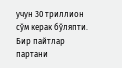учун 30 триллион сўм керак бўляпти. Бир пайтлар партани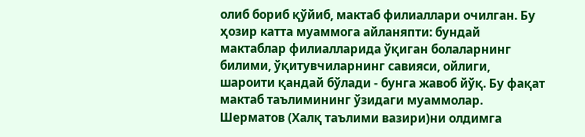олиб бориб қўйиб, мактаб филиаллари очилган. Бу ҳозир катта муаммога айланяпти: бундай мактаблар филиалларида ўқиган болаларнинг билими, ўқитувчиларнинг савияси, ойлиги, шароити қандай бўлади - бунга жавоб йўқ. Бу фақат мактаб таълимининг ўзидаги муаммолар. Шерматов (Халқ таълими вазири)ни олдимга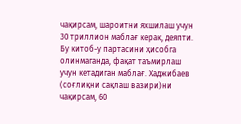чақирсам, шароитни яхшилаш учун 30 триллион маблағ керак, деяпти. Бу китоб-у партасини ҳисобга олинмаганда, фақат таъмирлаш учун кетадиган маблағ. Хаджибаев (соғлиқни сақлаш вазири)ни чақирсам, 60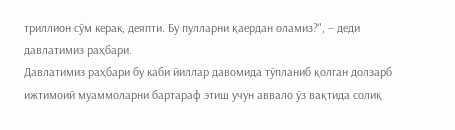триллион сўм керак, деяпти. Бу пулларни қаердан оламиз?", – деди давлатимиз раҳбари.
Давлатимиз раҳбари бу каби йиллар давомида тўпланиб қолган долзарб ижтимоий муаммоларни бартараф этиш учун аввало ўз вақтида солиқ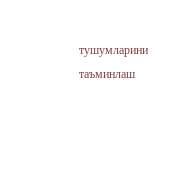тушумларини таъминлаш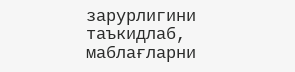зарурлигини таъкидлаб, маблағларни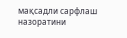мақсадли сарфлаш назоратини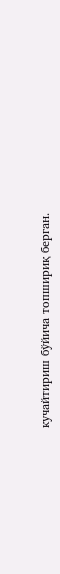кучайтириш бўйича топшириқ берган.